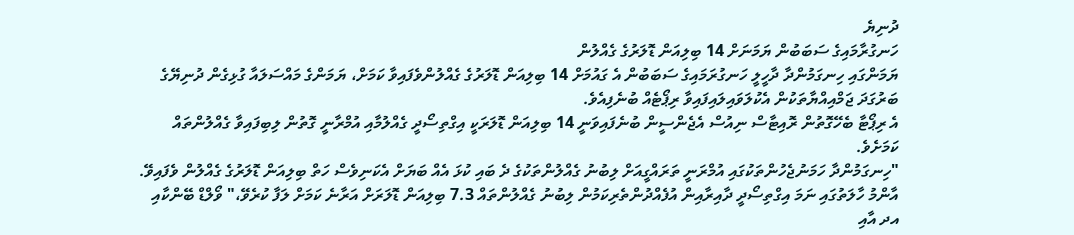ދުނިޔެ
ހަނގުރާމައިގެ ސަބަބުން ޔަމަނަށް 14 ބިލިއަން ޑޮލަރުގެ ގެއްލުން
ޔަމަންގައި ހިނގަމުންދާ ދާހީލީ ހަނގުރަމައިގެ ސަބަބުން އެ ގައުމަށް 14 ބިލިއަން ޑޮލަރުގެ ގެއްލުންވެފައިވާ ކަމަށް، ޔަމަންގެ މައްސަލައާ ގުޅިގެން ދުނިޔޭގެ ބަރުގަދަ ޖަމްއިއްޔާތަކުން އެކުލަވައިލައިފައިވާ ރިޕޯޓެއް ބުނެފިއެވެ.
އެ ރިޕޯޓާ ބެހޭގޮތުން ރޮއިޓާސް ނިއުސް އެޖެންސީން ބުނެފައިވަނީ 14 ބިލިއަން ޑޮލަރަކީ އިގްތިސޯދީ ގެއްލުމާއި އުމްރާނީ ގޮތުން ލިބިފައިވާ ގެއްލުންތައް ކަމަށެވެ.
"ހިނގަމުންދާ ހަމަނުޖެހުންތަކުގައި އުމްރަނީ ތަރައްގީއަށް ލިބުނު ގެއްލުންތަކުގެ ދެ ބައި ކުޅަ އެއް ބަޔަށް އެކަނިވެސް ހަތް ބިލިއަން ޑޮލަރުގެ ގެއްލުން ވެފައިވޭ. އާންމު ހާލަތުގައި ނަމަ އިގްތިސޯދީ ދާއިރާއިން އުފެއްދުންތެރިކަމުން ލިބުނު ގެއްލުންތައް 7.3 ބިލިއަން ޑޮލަރަށް އަރާނެ ކަމަށް ލަފާ ކުރެވޭ،" ވޯލްޑް ބޭންކާއި އދ އާއި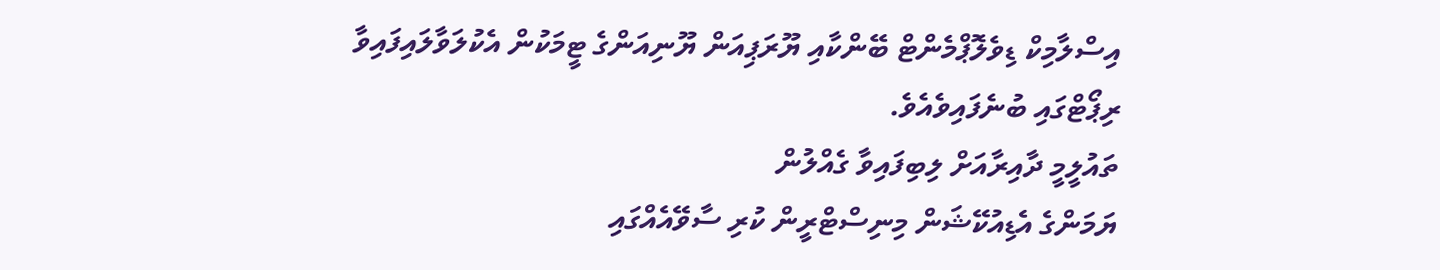އިސްލާމިކް ޑިވެލޮޕްމެންޓް ބޭންކާއި ޔޫރަޕިއަން ޔޫނިއަންގެ ޓީމަކުން އެކުލަވާލައިފައިވާ ރިޕޯޓްގައި ބުނެފައިވެއެވެ.
ތައުލީމީ ދާއިރާއަށް ލިބިފައިވާ ގެއްލުން
ޔަމަންގެ އެޑިއުކޭޝަން މިނިސްޓްރީން ކުރި ސާވޭއެއްގައި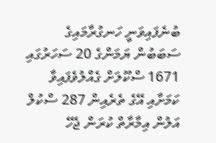ބުނެފައިވަނީ ހަނގުރާމައިގެ ސަބަބުން ޔަމަންގެ 20 ސަހަރުގައި 1671 ސްކޫލަށް ގެއްލުވެފައިވާ ކަމަށާއި އޭގެ ތެރެއިން 287 ސްކުލް އަލުން އިމާރާތް ކުރަން ޖެހޭ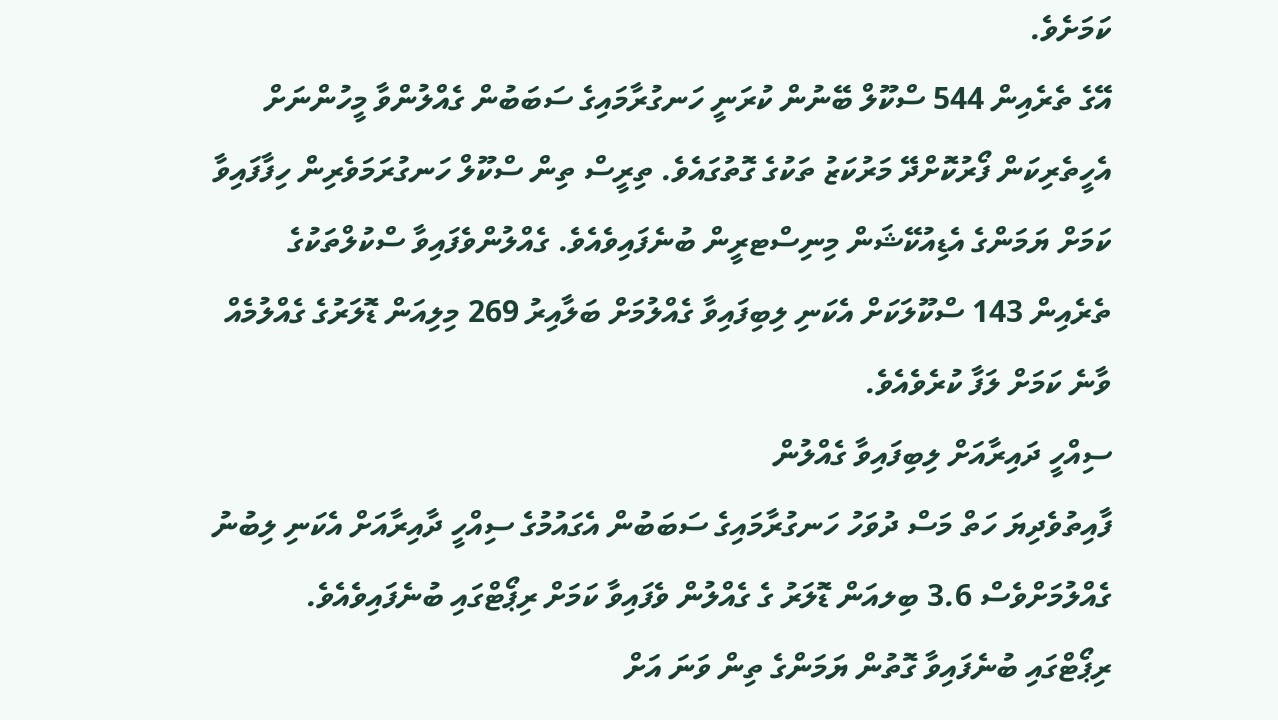ކަމަށެވެ.
އޭގެ ތެރެއިން 544 ސްކޫލް ބޭނުން ކުރަނީ ހަނގުރާމައިގެ ސަބަބުން ގެއްލުންވާ މީހުންނަށް އެހީތެރިކަން ފޯރުކޮށްދޭ މަރުކަޒު ތަކުގެ ގޮތުގައެވެ. ތިރީސް ތިން ސްކޫލް ހަނގުރަމަވެރިން ހިފާފައިވާ ކަމަށް ޔަމަންގެ އެޑިއުކޭޝަން މިނިސްޓރީން ބުނެފައިވެއެވެ. ގެއްލުންވެފައިވާ ސްކުލްތަކުގެ ތެރެއިން 143 ސްކޫލަކަށް އެކަނި ލިބިފައިވާ ގެއްލުމަށް ބަލާއިރު 269 މިލިއަން ޑޮލަރުގެ ގެއްލުމެއް ވާނެ ކަމަށް ލަފާ ކުރެވެއެވެ.
ސިއްހީ ދައިރާއަށް ލިބިފައިވާ ގެއްލުން
ފާއިތުވެދިޔަ ހަތް މަސް ދުވަހު ހަނގުރާމައިގެ ސަބަބުން އެގައުމުގެ ސިއްހީ ދާއިރާއަށް އެކަނި ލިބުނު ގެއްލުމަށްވެސް 3.6 ބިލއަން ޑޮލަރު ގެ ގެއްލުން ވެފައިވާ ކަމަށް ރިޕޯޓްގައި ބުނެފައިވެއެވެ.
ރިޕޯޓްގައި ބުނެފައިވާ ގޮތުން ޔަމަންގެ ތިން ވަނަ އަށް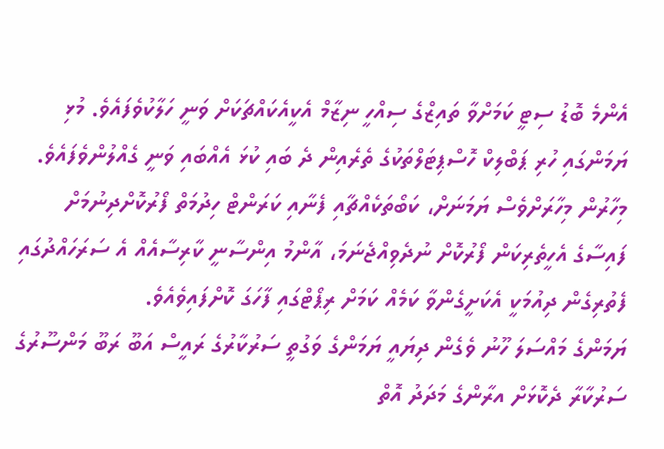އެންމެ ބޮޑު ސިޓީ ކަމަށްވާ ތައިޒްގެ ސިއްހީ ނިޒާމް އެކީއެކައްޗަކަށް ވަނީ ހަލާކުވެފައެވެ. މުޅި ޔަމަންގައި ހުރި ޕަބްލިކް ހޮސްޕިޓަލްތަކުގެ ތެރެއިން ދެ ބައި ކުޅަ އެއްބައި ވަނީ ގެއްލުންވެފައެވެ.
މިހާރުން މިހާރަށްވެސް ޔަމަނަށް، ކަބޯތަކެއްޗާއި ފެނާއި ކަރަންޓް ހިދުމަތް ފޯރުކޮށްދިނުމަށް ފައިސާގެ އެހީތެރިކަން ފޯރުކޮށް ނުދެވިއްޖެނަމަ، އާންމު އިންސާނީ ކާރިސާއެއް އެ ސަރަހައްދުގައި ފެތުރިގެން ދިއުމަކީ އެކަށީގެންވާ ކަމެއް ކަމަށް ރިޕޯޓްގައި ފާހަގަ ކޮށްފައިވެއެވެ.
ޔަމަންގެ މައްސަލަ ހޫނު ވެގެން ދިޔައީ ޔަމަންގެ ވަގުތީ ސަރުކާރުގެ ރައީސް އަބޫ ރަބޫ މަންސޫރުގެ ސަރުކާރާ ދެކޮޅަށް އރާންގެ މަދަދު އޮތް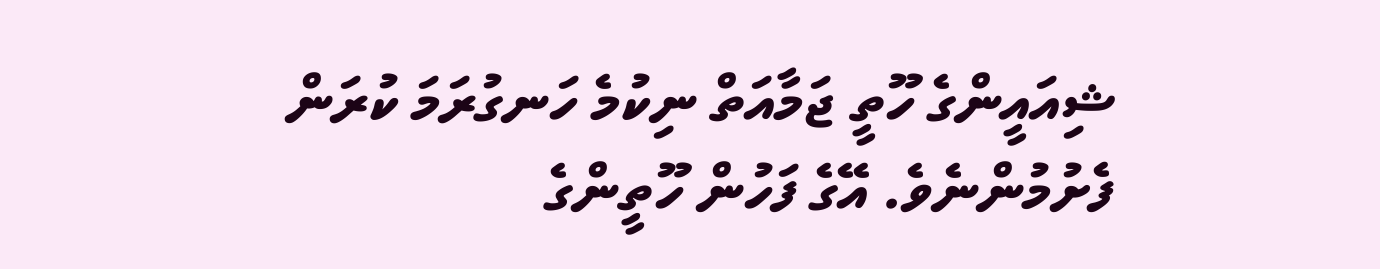ޝިއައީންގެ ހޫތީ ޖަމާއަތް ނިކުމެ ހަނގުރަމަ ކުރަން ފެށުމުންނެވެ. އޭގެ ފަހުން ހޫތީންގެ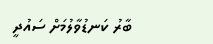ބާރު ކަނޑުވާލުމަށް ސައުދީ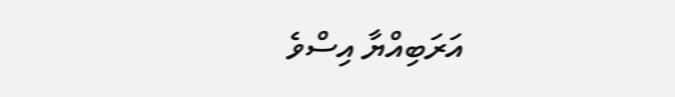އަރަބިއްޔާ އިސްވެ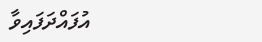އުފައްދަފައިވާ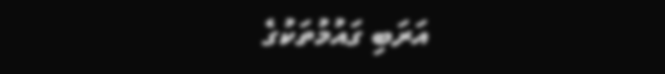އަރަބި ގައުމުތަކުގެ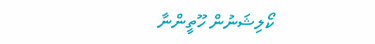ކޯލިޝަނުން ހޫތީންނާ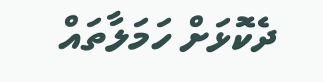ދެކޮޅަށް ހަމަލާތައް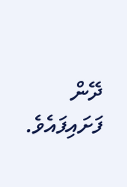ދޭން ފަށައިފައެވެ.